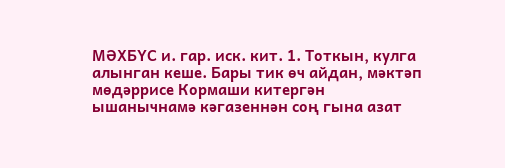МӘХБҮС и. гар. иск. кит. 1. Тоткын, кулга алынган кеше. Бары тик өч айдан, мәктәп мөдәррисе Кормаши китергән ышанычнамә кәгазеннән соң гына азат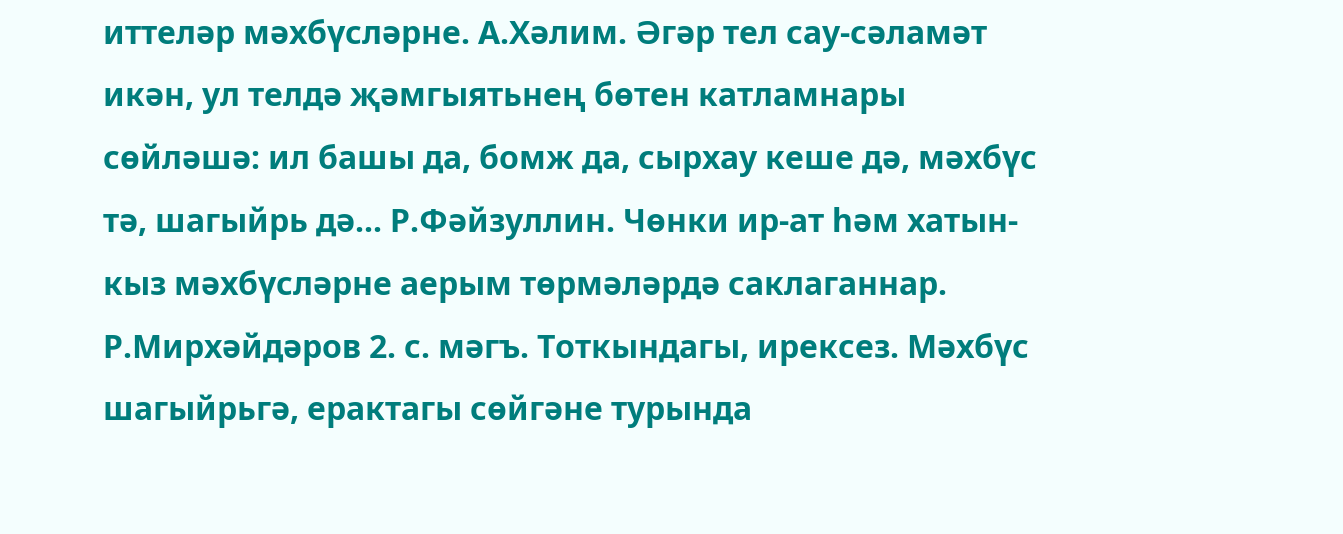иттеләр мәхбүсләрне. А.Хәлим. Әгәр тел сау-сәламәт икән, ул телдә җәмгыятьнең бөтен катламнары сөйләшә: ил башы да, бомж да, сырхау кеше дә, мәхбүс тә, шагыйрь дә... Р.Фәйзуллин. Чөнки ир-ат һәм хатын-кыз мәхбүсләрне аерым төрмәләрдә саклаганнар. Р.Мирхәйдәров 2. с. мәгъ. Тоткындагы, ирексез. Мәхбүс шагыйрьгә, ерактагы сөйгәне турында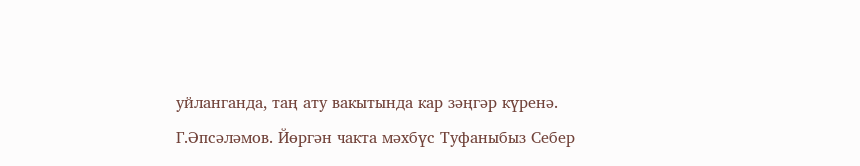уйланганда, таң ату вакытында кар зәңгәр күренә. Г.Әпсәләмов. Йөргән чакта мәхбүс Туфаныбыз Себер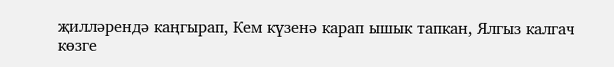җилләрендә каңгырап, Кем күзенә карап ышык тапкан, Ялгыз калгач көзге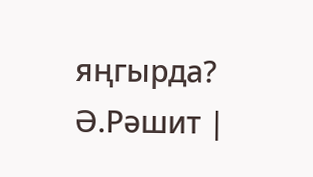яңгырда? Ә.Рәшит |